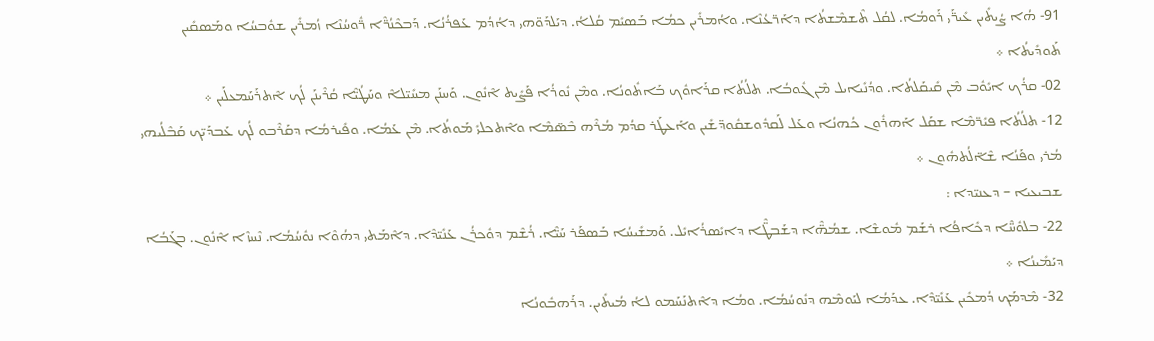91- ܗܳܐ ܨܳܝܬܺܝܢ ܥܺܝܪ̈ܰܝ ܪܰܘܡܳܐ. ܠܩܳܠ ܬܶܫܡܶܫܬܳܐ ܕܐܰܪ̈ܥܳܢܶܐ. ܘܐܳܡܪܺܝܢ ܟܡܳܐ ܒܰܣܝܺܡ ܩܳܠܐܳ. ܕܝܰܠܕܰܘ̈ܗܝ ܕܐܳܕܳܡ ܥܰܦܪܳܢܳܐ. ܕܰܒܟܶܢܳܪ̈ܶܐ ܪ̈ܽܘܚܳܢܶܐ ܙܳܡܪܺܝܢ ܫܘܽܒܚܳܐ ܘܡܰܣܩܺܝܢ ܬܰܘܕܺܝܬܳܐ ܀
02- ܩܪܳܟ ܐܝܺܘܽܒ ܡܶܢ ܩܺܝܩܰܠܬܳܐ. ܘܕܳܢܺܝܐܝܠ ܡܶܢ ܓܽܘܒܳܐ. ܬܠܳܬܳܐ ܩܪܰܐܘܽܟ ܒܰܐܬܽܘܢܳܐ. ܘܡܶܢ ܢܽܘܪܳܐ ܦܰܨܺܝܬ ܐܶܢܽܘܢ. ܘܰܚܢܰܢ ܡܚܺܝ̈ܠܐܶ ܘܚܰܛܳܝ̈ܶܐ ܩܳܪܶܝܢܰܢ ܠܳܟ ܐܶܬܪܰܚܰܡܥܠܰܝܢ ܀
12- ܬܠܳܬܳܐ ܦܝܺܪ̈ܡܶܐ ܫܩܰܠ ܐܰܗܪܽܘܢ ܟܳܗܢܳܐ ܘܥܰܠ ܠܰܩܕܽܘܫܩܽܘܕ̈ܫܺܝܢ ܘܐܰܥܛܰܪ ܩܕܳܡ ܡܳܪܶܗ ܒܶܣ̈ܡܶܐ ܘܐܶܬܟܠܝܺ ܡܰܘܬܳܐ. ܡܶܢ ܥܰܡܳܐ. ܘܦܺܝܪܡܳܐ ܕܩܰܪܶܒܘ ܠܳܟ ܥܰܒܕܰܝ̈ܟ ܩܰܒܶܠܳܝܗܝ ܡܳܪܝ ܘܦܰܢܳܐ ܫܶܐ̈ܠܳܬܗܽܘܢ ܀
ܫܒܝܥܝܐ – ܕܥܢܝ̈ܕܐ :
22- ܒܠܘܽܚ̈ܶܐ ܕܟܺܐܦܳܐ ܪܫܰܡ ܡܽܘܫܶܐ. ܫܡܳܗ̈ܶܐ ܕܫܰܒܛ̈ܶܐ ܕܐܝܺܣܪܳܐܝܺܠ. ܘܰܡܫܺܝܚܳܐ ܒܰܣܦܰܪ ܚܰܝ̈ܶܐ. ܪܳܫܶܡ ܕܘܽܟܪܳܢ ܥܰܢܺܝ̈ܕܶܐ. ܕܐܶܡܰܬܝ ܕܗܳܘܶܐ ܢܘܽܚܳܡܳܐ. ܢܶܚܙܶܐ ܐܶܢܽܘܢ. ܒܓܰܒܳܐ ܕܝܰܡܺܝܢܳܐ ܀
32- ܡܶܕܡܰܟ ܕܳܡܟܺܝܢ ܥܰܢܺܝ̈ܕܶܐ. ܥܕܰܡܳܐ ܠܝܰܘܡܶܗ ܕܢܽܘܚܳܡܳܐ. ܘܡܳܐ ܕܐܶܬܢܰܚܰܡܘ ܠܐܳ ܡܳܝܬܺܝܢ. ܕܪܰܗܒܽܘܢܳܐ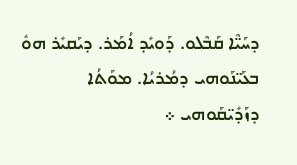ܕܚܰܝ̈ܶܐ ܩܰܒܶܠܘ. ܕܰܘܝܺܕ ܐܳܡܰܪ. ܕܝܰܩܝܺܪ ܗܘܽ ܒܥܰܝ̈ܢܰܘܗܝ ܕܡܳܪܝܳܐ. ܡܘܰܬܳܐ ܕܙܰܕܺܝ̈ܩܰܘܗܝ ܀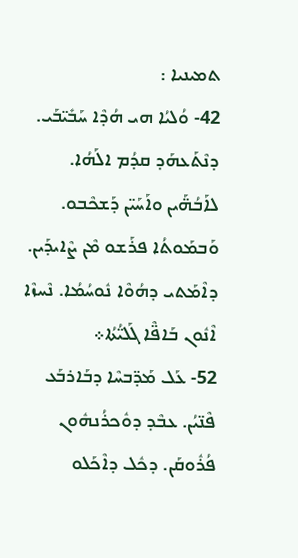ܬܡܝܢܝܐ :
42- ܘܳܠܝܳܐ ܗܝ ܗܳܕܶܐ ܚܰܒܺܝ̈ܒܰܝ. ܕܢܶܬܰܥܗܰܕ ܩܕܳܡ ܐܠܰܗܳܐ. ܠܐܰܒܳܗ̈ܰܝܢ ܘܐܰܚܰܝ̈ܢ ܕܰܫܟܶܒܘ. ܘܰܒܡܰܘܬܳܐ ܦܪܰܫܘ ܡܶܢ ܨܶܐܝܕܰܝܢ. ܕܐܶܡܰܬܝ ܕܗܳܘܶܐ ܢܽܘܚܳܡܳܐ. ܢܶܚܙܶܐ ܐܶܢܽܘܢ ܒܰܐܦ̈ܶܐ ܓܰܠܝ̈ܳܬܳܐ܀
52- ܥܰܠ ܡܰܕ̈ܒܚܶܐ ܕܒܰܐܪܒܰܥ ܦܶܢ̈ܝܳܢ. ܥܒܶܕ ܕܘܽܟܪܳܢܗܽܘܢ ܦܳܪܽܘܩܰܢ. ܕܟܽܠ ܕܐܶܟܰܠܘ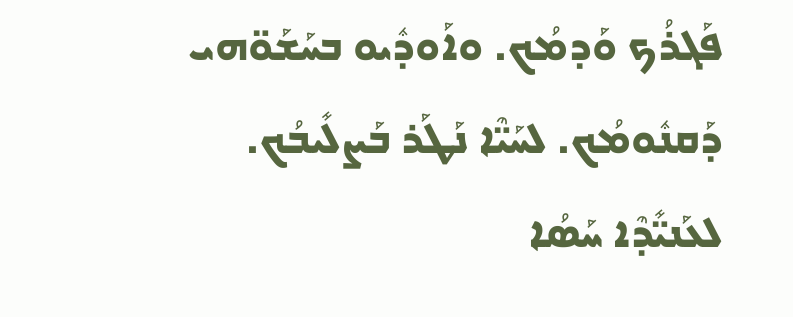ܦܰܓܪܳܟ ܘܰܕܡܳܟ. ܘܐܰܘܕܽܝܘ ܒܚܰܫܰܘ̈ܗܝ ܕܰܩܢܽܘܡܳܟ. ܠܚܰܝ̈ܶܐ ܢܰܛܰܪ ܒܰܨܠܺܝܒܳܟ. ܠܥܰܢܝ̈ܺܕܶܐ ܚܰܣܳܐ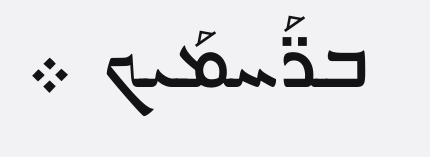ܒܪ̈ܰܚܡܰܝܟ ܀